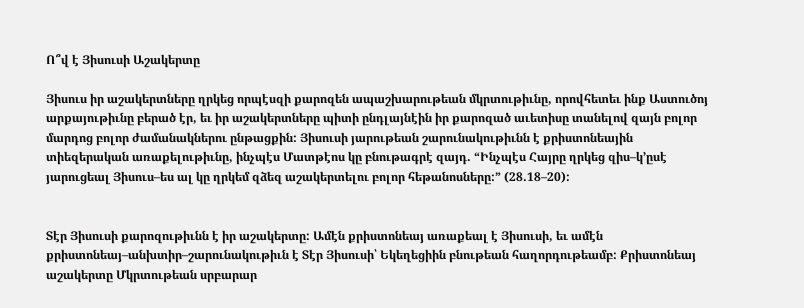Ո՞վ է Յիսուսի Աշակերտը

Յիսուս իր աշակերտները ղրկեց որպէսզի քարոզեն ապաշխարութեան մկրտութիւնը, որովհետեւ ինք Աստուծոյ արքայութիւնը բերած էր, եւ իր աշակերտները պիտի ընդլայնէին իր քարոզած աւետիսը տանելով զայն բոլոր մարդոց բոլոր ժամանակներու ընթացքին: Յիսուսի յարութեան շարունակութիւնն է քրիստոնեային տիեզերական առաքելութիւնը, ինչպէս Մատթէոս կը բնութագրէ զայդ. “Ինչպէս Հայրը ղրկեց զիս–կ’ըսէ յարուցեալ Յիսուս–ես ալ կը ղրկեմ զձեզ աշակերտելու բոլոր հեթանոսները:” (28.18–20):


Տէր Յիսուսի քարոզութիւնն է իր աշակերտը: Ամէն քրիստոնեայ առաքեալ է Յիսուսի, եւ ամէն քրիստոնեայ–անխտիր–շարունակութիւն է Տէր Յիսուսի՝ Եկեղեցիին բնութեան հաղորդութեամբ: Քրիստոնեայ աշակերտը Մկրտութեան սրբարար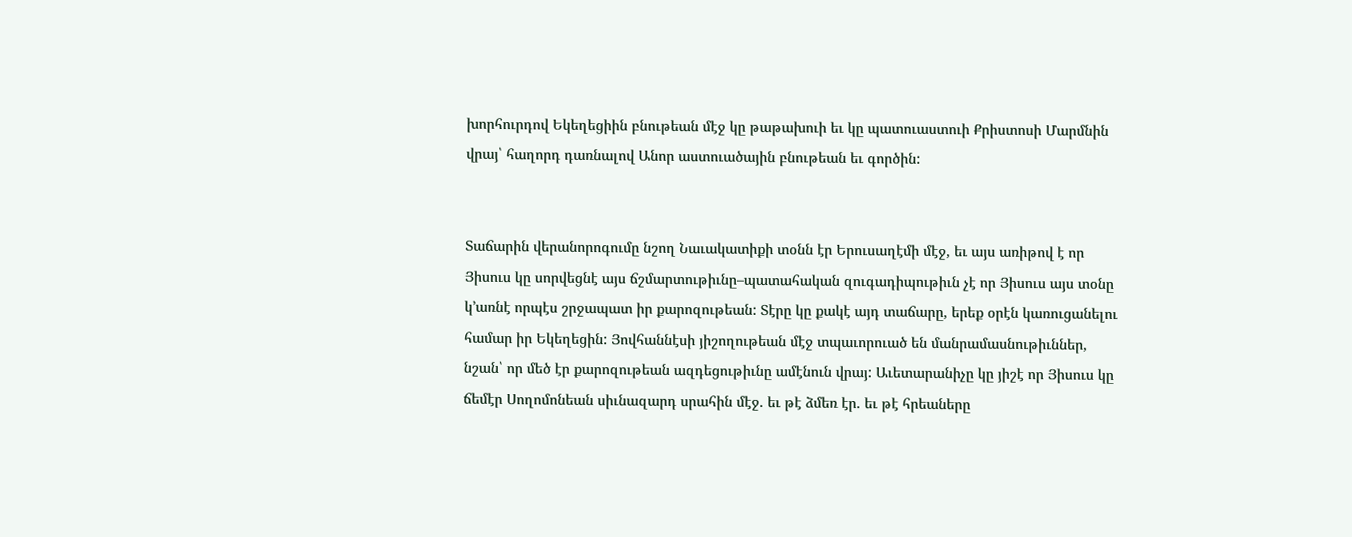խորհուրդով Եկեղեցիին բնութեան մէջ կը թաթախուի եւ կը պատուաստուի Քրիստոսի Մարմնին վրայ՝ հաղորդ դառնալով Անոր աստուածային բնութեան եւ գործին:


Տաճարին վերանորոգումը նշող Նաւակատիքի տօնն էր Երուսաղէմի մէջ, եւ այս առիթով է որ Յիսուս կը սորվեցնէ այս ճշմարտութիւնը–պատահական զուգադիպութիւն չէ որ Յիսուս այս տօնը կ’առնէ որպէս շրջապատ իր քարոզութեան: Տէրը կը քակէ այդ տաճարը, երեք օրէն կառուցանելու համար իր Եկեղեցին: Յովհաննէսի յիշողութեան մէջ տպաւորուած են մանրամասնութիւններ, նշան՝ որ մեծ էր քարոզութեան ազդեցութիւնը ամէնուն վրայ: Աւետարանիչը կը յիշէ որ Յիսուս կը ճեմէր Սողոմոնեան սիւնազարդ սրահին մէջ. եւ թէ ձմեռ էր. եւ թէ հրեաները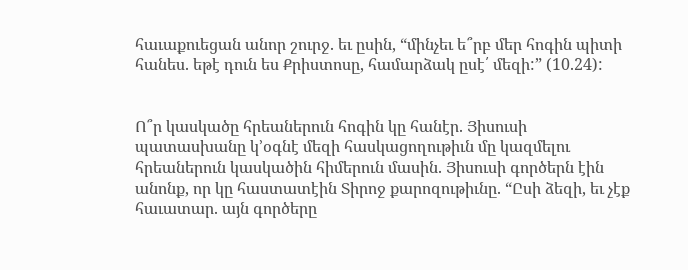հաւաքուեցան անոր շուրջ. եւ ըսին, “մինչեւ ե՞րբ մեր հոգին պիտի հանես. եթէ դուն ես Քրիստոսը, համարձակ ըսէ՛ մեզի:” (10.24):


Ո՞ր կասկածը հրեաներուն հոգին կը հանէր. Յիսուսի պատասխանը կ’օգնէ մեզի հասկացողութիւն մը կազմելու հրեաներուն կասկածին հիմերուն մասին. Յիսուսի գործերն էին անոնք, որ կը հաստատէին Տիրոջ քարոզութիւնը. “Ըսի ձեզի, եւ չէք հաւատար. այն գործերը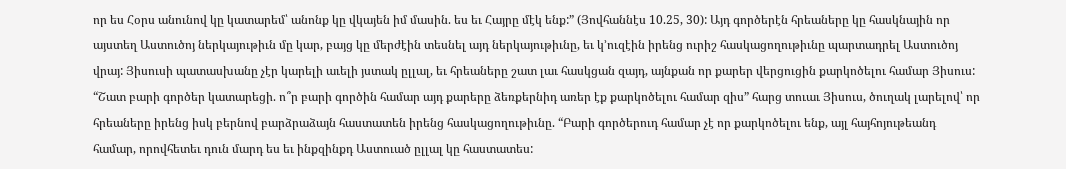որ ես Հօրս անունով կը կատարեմ՝ անոնք կը վկայեն իմ մասին. ես եւ Հայրը մէկ ենք:” (Յովհաննէս 10.25, 30): Այդ գործերէն հրեաները կը հասկնային որ այստեղ Աստուծոյ ներկայութիւն մը կար, բայց կը մերժէին տեսնել այդ ներկայութիւնը, եւ կ’ուզէին իրենց ուրիշ հասկացողութիւնը պարտադրել Աստուծոյ վրայ: Յիսուսի պատասխանը չէր կարելի աւելի յստակ ըլլալ, եւ հրեաները շատ լաւ հասկցան զայդ, այնքան որ քարեր վերցուցին քարկոծելու համար Յիսուս: “Շատ բարի գործեր կատարեցի. ո՞ր բարի գործին համար այդ քարերը ձեռքերնիդ առեր էք քարկոծելու համար զիս” հարց տուաւ Յիսուս, ծուղակ լարելով՝ որ հրեաները իրենց իսկ բերնով բարձրաձայն հաստատեն իրենց հասկացողութիւնը. “Բարի գործերուդ համար չէ որ քարկոծելու ենք, այլ հայհոյութեանդ համար, որովհետեւ դուն մարդ ես եւ ինքզինքդ Աստուած ըլլալ կը հաստատես: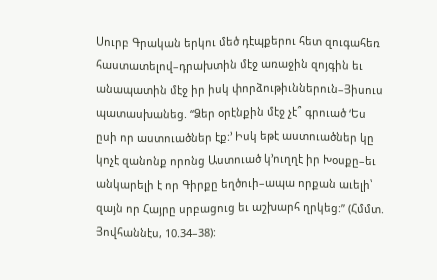Սուրբ Գրական երկու մեծ դէպքերու հետ զուգահեռ հաստատելով–դրախտին մէջ առաջին զոյգին եւ անապատին մէջ իր իսկ փորձութիւններուն–Յիսուս պատասխանեց. “Ձեր օրէնքին մէջ չէ՞ գրուած ‘Ես ըսի որ աստուածներ էք:’ Իսկ եթէ աստուածներ կը կոչէ զանոնք որոնց Աստուած կ’ուղղէ իր Խօսքը–եւ անկարելի է որ Գիրքը եղծուի–ապա որքան աւելի՝ զայն որ Հայրը սրբացուց եւ աշխարհ ղրկեց:” (Հմմտ. Յովհաննէս, 10.34–38):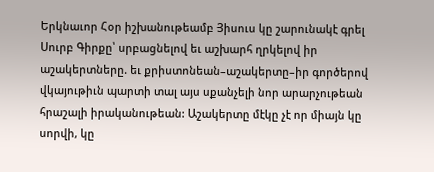Երկնաւոր Հօր իշխանութեամբ Յիսուս կը շարունակէ գրել Սուրբ Գիրքը՝ սրբացնելով եւ աշխարհ ղրկելով իր աշակերտները. եւ քրիստոնեան–աշակերտը–իր գործերով վկայութիւն պարտի տալ այս սքանչելի նոր արարչութեան հրաշալի իրականութեան: Աշակերտը մէկը չէ որ միայն կը սորվի, կը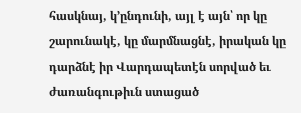հասկնայ, կ’ընդունի, այլ է այն՝ որ կը շարունակէ, կը մարմնացնէ, իրական կը դարձնէ իր Վարդապետէն սորված եւ ժառանգութիւն ստացած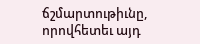ճշմարտութիւնը, որովհետեւ այդ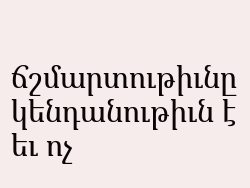ճշմարտութիւնը կենդանութիւն է եւ ոչ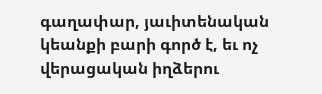գաղափար, յաւիտենական կեանքի բարի գործ է, եւ ոչ վերացական իղձերու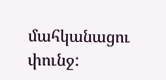մահկանացու փունջ: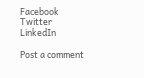Facebook
Twitter
LinkedIn

Post a comment